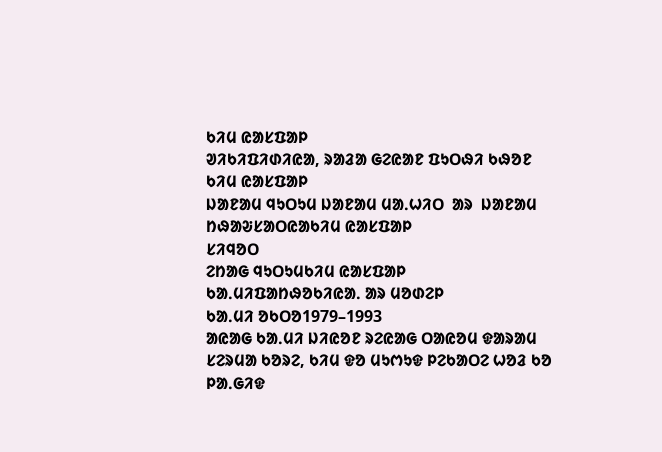ᱠᱤᱢ ᱭᱟᱥᱯᱟᱞ
ᱣᱤᱠᱤᱯᱤᱰᱤᱭᱟ, ᱨᱟᱲᱟ ᱜᱮᱭᱟᱱ ᱯᱩᱛᱷᱤ ᱠᱷᱚᱱ
ᱠᱤᱢ ᱭᱟᱥᱯᱟᱞ
ᱡᱟᱱᱟᱢ ᱧᱩᱛᱩᱢ ᱡᱟᱱᱟᱢ ᱢᱟᱹᱦᱤᱛ  ᱟᱨ  ᱡᱟᱱᱟᱢ ᱴᱷᱟᱶᱥᱟᱛᱭᱟᱠᱤᱢ ᱭᱟᱥᱯᱟᱞ
ᱥᱤᱧᱚᱛ
ᱮᱴᱟᱜ ᱧᱩᱛᱩᱢᱠᱤᱢ ᱭᱟᱥᱯᱟᱞ
ᱠᱟᱹᱢᱤᱯᱟᱴᱷᱚᱠᱤᱭᱟᱹ ᱟᱨ ᱢᱚᱰᱮᱞ
ᱠᱟᱹᱢᱤ ᱚᱠᱛᱚ1979–1993
ᱟᱭᱟᱜ ᱠᱟᱹᱢᱤ ᱡᱤᱭᱚᱱ ᱨᱮᱭᱟᱜ ᱛᱟᱭᱚᱢ ᱫᱟᱨᱟᱢ ᱥᱮᱨᱢᱟ ᱠᱚᱨᱮ, ᱠᱤᱢ ᱫᱚ ᱢᱩᱬᱩᱫ ᱞᱮᱠᱟᱛᱮ ᱦᱚᱲ ᱠᱚ ᱞᱟᱹᱜᱤᱫ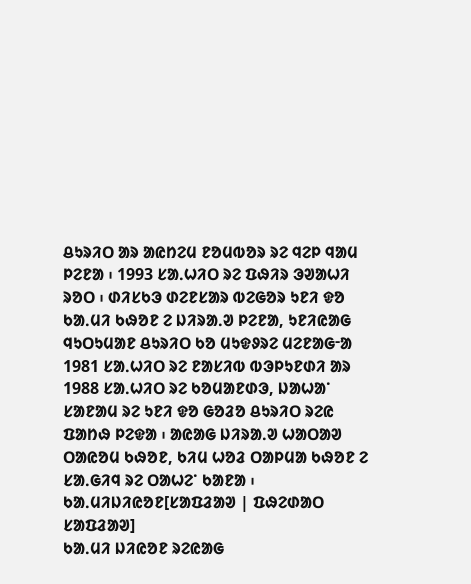ᱪᱩᱨᱤᱛ ᱟᱨ ᱟᱭᱴᱮᱢ ᱱᱚᱢᱵᱚᱨ ᱨᱮ ᱧᱮᱞ ᱧᱟᱢ ᱞᱮᱱᱟ ᱾ 1993 ᱥᱟᱹᱦᱤᱛ ᱨᱮ ᱯᱷᱤᱨ ᱳᱣᱟᱦᱤ ᱨᱚᱛ ᱾ ᱰᱤᱥᱠᱳ ᱰᱮᱱᱥᱟᱨ ᱵᱮᱜᱚᱨ ᱩᱱᱤ ᱫᱚ ᱠᱟᱹᱢᱤ ᱠᱷᱚᱱ ᱮ ᱡᱤᱨᱟᱹᱣ ᱞᱮᱱᱟ, ᱩᱱᱤᱭᱟᱜ ᱧᱩᱛᱩᱢᱟᱱ ᱪᱩᱨᱤᱛ ᱠᱚ ᱢᱩᱫᱽᱨᱮ ᱢᱮᱱᱟᱜᱼᱟ 1981 ᱥᱟᱹᱦᱤᱛ ᱨᱮ ᱱᱟᱥᱤᱵ ᱵᱳᱞᱩᱱᱰᱤ ᱟᱨ 1988 ᱥᱟᱹᱦᱤᱛ ᱨᱮ ᱠᱚᱢᱟᱱᱰᱳ, ᱡᱟᱦᱟᱸ ᱥᱟᱱᱟᱢ ᱨᱮ ᱩᱱᱤ ᱫᱚ ᱜᱚᱲᱚ ᱪᱩᱨᱤᱛ ᱨᱮᱭ ᱯᱟᱴᱷ ᱞᱮᱫᱟ ᱾ ᱟᱭᱟᱜ ᱡᱤᱨᱟᱹᱣ ᱦᱟᱛᱟᱣ ᱛᱟᱭᱚᱢ ᱠᱷᱚᱱ, ᱠᱤᱢ ᱦᱚᱲ ᱛᱟᱞᱢᱟ ᱠᱷᱚᱱ ᱮ ᱥᱟᱹᱜᱤᱧ ᱨᱮ ᱛᱟᱦᱮᱸ ᱠᱟᱱᱟ ᱾
ᱠᱟᱹᱢᱤᱡᱤᱭᱚᱱ[ᱥᱟᱯᱲᱟᱣ | ᱯᱷᱮᱰᱟᱛ ᱥᱟᱯᱲᱟᱣ]
ᱠᱟᱹᱢᱤ ᱡᱤᱭᱚᱱ ᱨᱮᱭᱟᱜ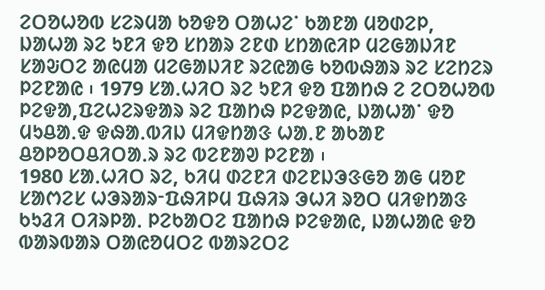ᱮᱛᱚᱦᱚᱵ ᱥᱮᱨᱢᱟ ᱠᱚᱫᱚ ᱛᱟᱦᱮᱸ ᱠᱟᱱᱟ ᱢᱚᱰᱮᱞ, ᱡᱟᱦᱟ ᱨᱮ ᱩᱱᱤ ᱫᱚ ᱥᱴᱟᱨ ᱮᱱᱰ ᱥᱴᱟᱭᱤᱞ ᱢᱮᱜᱟᱡᱤᱱ ᱥᱟᱶᱛᱮ ᱟᱭᱢᱟ ᱢᱮᱜᱟᱡᱤᱱ ᱨᱮᱭᱟᱜ ᱠᱚᱵᱷᱟᱨ ᱨᱮ ᱥᱮᱴᱮᱨ ᱞᱮᱱᱟᱭ ᱾ 1979 ᱥᱟᱹᱦᱤᱛ ᱨᱮ ᱩᱱᱤ ᱫᱚ ᱯᱟᱴᱷ ᱮ ᱮᱛᱚᱦᱚᱵ ᱞᱮᱫᱟ,ᱯᱮᱦᱮᱨᱫᱟᱨ ᱨᱮ ᱯᱟᱴᱷ ᱞᱮᱫᱟᱭ, ᱡᱟᱦᱟᱸ ᱫᱚ ᱢᱩᱪᱟᱹᱫ ᱫᱷᱟᱹᱵᱤᱡ ᱢᱤᱫᱴᱟᱝ ᱦᱟᱹᱱ ᱟᱠᱟᱱ ᱪᱚᱞᱚᱛᱪᱤᱛᱟᱹᱨ ᱨᱮ ᱵᱮᱱᱟᱣ ᱞᱮᱱᱟ ᱾
1980 ᱥᱟᱹᱦᱤᱛ ᱨᱮ, ᱠᱤᱢ ᱰᱮᱱᱤ ᱰᱮᱱᱡᱳᱝᱜᱚ ᱟᱜ ᱢᱚᱱ ᱥᱟᱬᱮᱥ ᱦᱳᱨᱟᱨᱼᱯᱷᱤᱞᱢ ᱯᱷᱤᱨ ᱳᱦᱤ ᱨᱚᱛ ᱢᱤᱫᱴᱟᱝ ᱠᱩᱲᱤ ᱛᱤᱨᱞᱟᱹ ᱞᱮᱠᱟᱛᱮ ᱯᱟᱴᱷ ᱞᱮᱫᱟᱭ, ᱡᱟᱦᱟᱭ ᱫᱚ ᱵᱟᱨᱵᱟᱨ ᱛᱟᱭᱚᱢᱛᱮ ᱵᱟᱨᱮᱛᱮ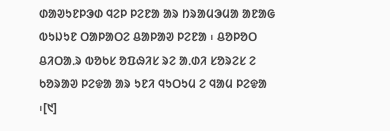ᱰᱟᱣᱩᱱᱞᱳᱰ ᱧᱮᱞ ᱞᱮᱱᱟ ᱟᱨ ᱴᱨᱟᱢᱳᱢᱟ ᱟᱱᱟᱜ ᱵᱩᱡᱩᱱ ᱛᱟᱞᱟᱛᱮ ᱪᱟᱞᱟᱣ ᱞᱮᱱᱟ ᱾ ᱪᱚᱞᱚᱛ ᱪᱤᱛᱟᱹᱨ ᱵᱚᱠᱥ ᱚᱯᱷᱤᱥ ᱨᱮ ᱟᱹᱰᱤ ᱥᱚᱨᱮᱥ ᱮ ᱠᱚᱨᱟᱣ ᱞᱮᱫᱟ ᱟᱨ ᱩᱱᱤ ᱧᱩᱛᱩᱢ ᱮ ᱧᱟᱢ ᱞᱮᱫᱟ ᱾[᱑]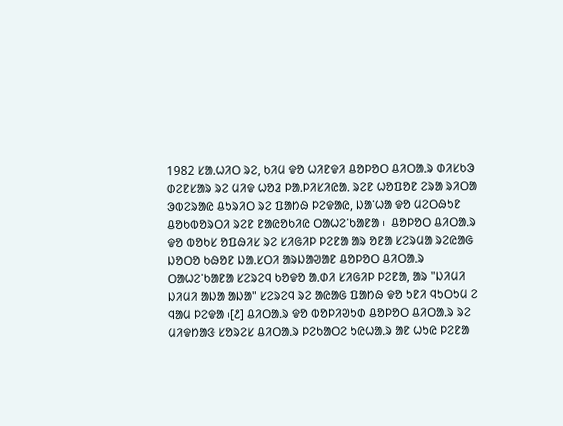1982 ᱥᱟᱹᱦᱤᱛ ᱨᱮ, ᱠᱤᱢ ᱫᱚ ᱦᱤᱱᱫᱤ ᱪᱚᱞᱚᱛ ᱪᱤᱛᱟᱹᱨ ᱰᱤᱥᱠᱳ ᱰᱮᱱᱥᱟᱨ ᱨᱮ ᱢᱤᱫ ᱦᱚᱲ ᱞᱟᱹᱞᱤᱥᱤᱭᱟᱹ ᱨᱮᱱ ᱦᱚᱯᱚᱱ ᱮᱨᱟ ᱨᱤᱛᱟ ᱳᱵᱮᱨᱟᱭ ᱪᱩᱨᱤᱛ ᱨᱮ ᱯᱟᱴᱷ ᱞᱮᱫᱟᱭ, ᱡᱟᱸᱦᱟ ᱫᱚ ᱢᱮᱛᱷᱩᱱ ᱪᱚᱠᱵᱚᱨᱛᱤ ᱨᱮᱱ ᱱᱟᱭᱚᱠᱤᱭ ᱛᱟᱦᱮᱸᱠᱟᱱᱟ ᱾  ᱪᱚᱞᱚᱛ ᱪᱤᱛᱟᱹᱨ ᱫᱚ ᱵᱚᱠᱥ ᱚᱯᱷᱤᱥ ᱨᱮ ᱥᱤᱜᱤᱞ ᱞᱮᱱᱟ ᱟᱨ ᱚᱱᱟ ᱥᱮᱨᱢᱟ ᱨᱮᱭᱟᱜ ᱡᱚᱛᱚ ᱠᱷᱚᱱ ᱡᱟᱹᱥᱛᱤ ᱟᱨᱡᱟᱣᱟᱱ ᱪᱚᱞᱚᱛ ᱪᱤᱛᱟᱹᱨ ᱛᱟᱦᱮᱸᱠᱟᱱᱟ ᱥᱮᱨᱮᱧ ᱠᱚᱫᱚ ᱟᱹᱰᱤ ᱥᱤᱜᱤᱞ ᱞᱮᱱᱟ, ᱟᱨ "ᱡᱤᱢᱤ ᱡᱤᱢᱤ ᱟᱡᱟ ᱟᱡᱟ" ᱥᱮᱨᱮᱧ ᱨᱮ ᱟᱭᱟᱜ ᱯᱟᱴᱷ ᱫᱚ ᱩᱱᱤ ᱧᱩᱛᱩᱢ ᱮ ᱧᱟᱢ ᱞᱮᱫᱟ ᱾[᱒] ᱪᱤᱛᱟᱹᱨ ᱫᱚ ᱵᱚᱞᱤᱣᱩᱰ ᱪᱚᱞᱚᱛ ᱪᱤᱛᱟᱹᱨ ᱨᱮ ᱢᱤᱫᱴᱟᱝ ᱥᱚᱨᱮᱥ ᱪᱤᱛᱟᱹᱨ ᱞᱮᱠᱟᱛᱮ ᱩᱭᱦᱟᱹᱨ ᱟᱱ ᱦᱩᱭ ᱞᱮᱱᱟ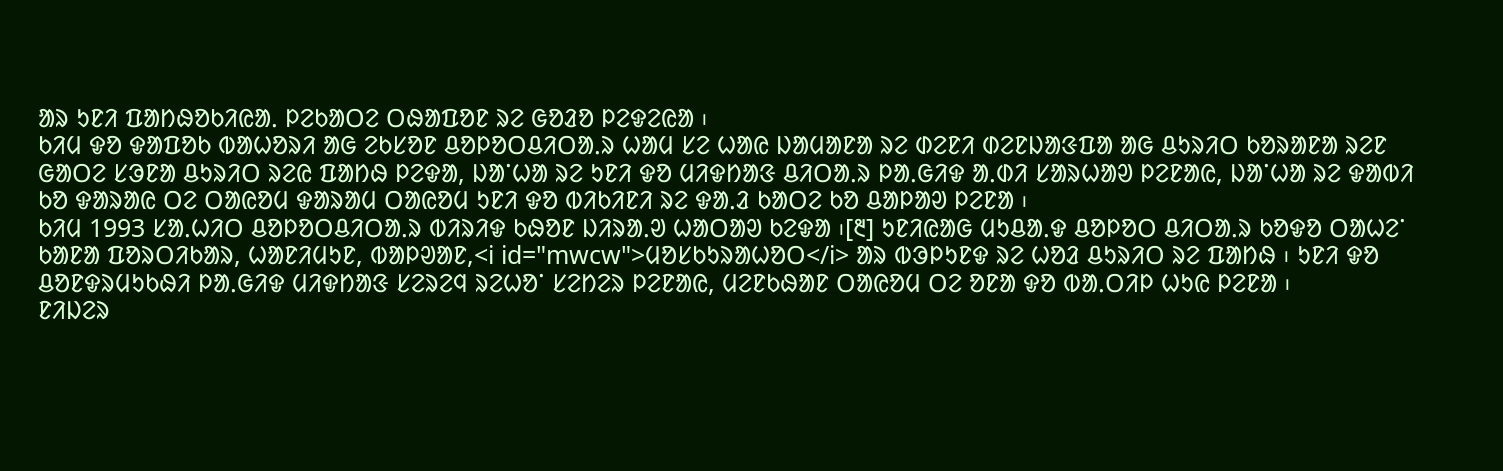ᱟᱨ ᱩᱱᱤ ᱯᱟᱴᱷᱚᱠᱤᱭᱟᱹ ᱞᱮᱠᱟᱛᱮ ᱛᱷᱟᱯᱚᱱ ᱨᱮ ᱜᱚᱲᱚ ᱞᱮᱫᱮᱭᱟ ᱾
ᱠᱤᱢ ᱫᱚ ᱫᱟᱯᱚᱠ ᱵᱟᱦᱚᱨᱤ ᱟᱜ ᱮᱠᱥᱚᱱ ᱪᱚᱞᱚᱛᱪᱤᱛᱟᱹᱨ ᱦᱟᱢ ᱥᱮ ᱦᱟᱭ ᱡᱟᱢᱟᱱᱟ ᱨᱮ ᱰᱮᱱᱤ ᱰᱮᱱᱡᱟᱝᱯᱟ ᱟᱜ ᱪᱩᱨᱤᱛ ᱠᱚᱨᱟᱱᱟ ᱨᱮᱱ ᱜᱟᱛᱮ ᱥᱳᱱᱟ ᱪᱩᱨᱤᱛ ᱨᱮᱭ ᱯᱟᱴᱷ ᱞᱮᱫᱟ, ᱡᱟᱸᱦᱟ ᱨᱮ ᱩᱱᱤ ᱫᱚ ᱢᱤᱫᱴᱟᱝ ᱪᱤᱛᱟᱹᱨ ᱞᱟᱹᱜᱤᱫ ᱟᱹᱰᱤ ᱥᱟᱨᱦᱟᱣ ᱞᱮᱱᱟᱭ, ᱡᱟᱸᱦᱟ ᱨᱮ ᱫᱟᱵᱤ ᱠᱚ ᱫᱟᱨᱟᱭ ᱛᱮ ᱛᱟᱭᱚᱢ ᱫᱟᱨᱟᱢ ᱛᱟᱭᱚᱢ ᱩᱱᱤ ᱫᱚ ᱵᱤᱠᱤᱱᱤ ᱨᱮ ᱫᱟᱹᱲ ᱠᱟᱛᱮ ᱠᱚ ᱪᱟᱞᱟᱣ ᱞᱮᱱᱟ ᱾
ᱠᱤᱢ 1993 ᱥᱟᱹᱦᱤᱛ ᱪᱚᱞᱚᱛᱪᱤᱛᱟᱹᱨ ᱵᱤᱨᱤᱫ ᱠᱷᱚᱱ ᱡᱤᱨᱟᱹᱣ ᱦᱟᱛᱟᱣ ᱠᱮᱫᱟ ᱾[᱓] ᱩᱱᱤᱭᱟᱜ ᱢᱩᱪᱟᱹᱫ ᱪᱚᱞᱚᱛ ᱪᱤᱛᱟᱹᱨ ᱠᱚᱫᱚ ᱛᱟᱦᱮᱸ ᱠᱟᱱᱟ ᱯᱚᱨᱛᱤᱠᱟᱨ, ᱦᱟᱱᱤᱢᱩᱱ, ᱵᱟᱞᱣᱟᱱ,<i id="mwcw">ᱢᱚᱥᱠᱩᱨᱟᱦᱚᱛ</i> ᱟᱨ ᱵᱳᱞᱩᱱᱫ ᱨᱮ ᱦᱚᱲ ᱪᱩᱨᱤᱛ ᱨᱮ ᱯᱟᱴᱷ ᱾ ᱩᱱᱤ ᱫᱚ ᱪᱚᱱᱫᱨᱢᱩᱠᱷᱤ ᱞᱟᱹᱜᱤᱫ ᱢᱤᱫᱴᱟᱝ ᱥᱮᱨᱮᱧ ᱨᱮᱦᱚᱸ ᱥᱮᱴᱮᱨ ᱞᱮᱱᱟᱭ, ᱢᱮᱱᱠᱷᱟᱱ ᱛᱟᱭᱚᱢ ᱛᱮ ᱚᱱᱟ ᱫᱚ ᱵᱟᱹᱛᱤᱞ ᱦᱩᱭ ᱞᱮᱱᱟ ᱾
ᱱᱤᱡᱮᱨ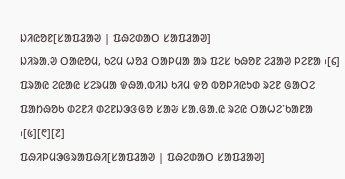ᱡᱤᱭᱚᱱ[ᱥᱟᱯᱲᱟᱣ | ᱯᱷᱮᱰᱟᱛ ᱥᱟᱯᱲᱟᱣ]
ᱡᱤᱨᱟᱹᱣ ᱛᱟᱭᱚᱢ, ᱠᱮᱢ ᱦᱚᱲ ᱛᱟᱞᱢᱟ ᱟᱨ ᱯᱮᱥ ᱠᱷᱚᱱ ᱮᱲᱟᱣ ᱞᱮᱱᱟ ᱾[᱔]
ᱯᱨᱟᱭ ᱮᱭᱟᱭ ᱥᱮᱨᱢᱟ ᱫᱷᱟᱹᱵᱤᱡ ᱠᱤᱢ ᱫᱚ ᱵᱚᱞᱤᱭᱩᱰ ᱨᱮᱱ ᱜᱟᱛᱮ ᱯᱟᱴᱷᱚᱠ ᱰᱮᱱᱤ ᱰᱮᱱᱡᱳᱝᱜᱚ ᱥᱟᱶ ᱥᱟᱹᱜᱟᱹᱭ ᱨᱮᱭ ᱛᱟᱦᱮᱸᱠᱟᱱᱟ ᱾[᱕][᱖][᱗]
ᱯᱷᱤᱞᱢᱳᱜᱨᱟᱯᱷᱤ[ᱥᱟᱯᱲᱟᱣ | ᱯᱷᱮᱰᱟᱛ ᱥᱟᱯᱲᱟᱣ]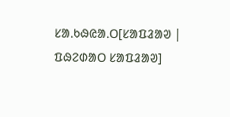ᱥᱟᱹᱠᱷᱭᱟᱹᱛ[ᱥᱟᱯᱲᱟᱣ | ᱯᱷᱮᱰᱟᱛ ᱥᱟᱯᱲᱟᱣ]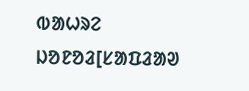ᱵᱟᱦᱨᱮ ᱡᱚᱱᱚᱲ[ᱥᱟᱯᱲᱟᱣ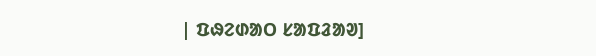| ᱯᱷᱮᱰᱟᱛ ᱥᱟᱯᱲᱟᱣ]